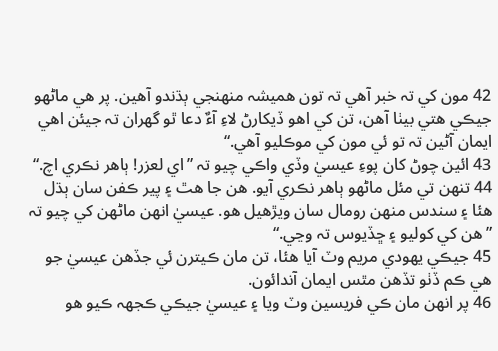42 مون کي تہ خبر آھي تہ تون ھميشہ منھنجي ٻڌندو آھين. پر ھي ماڻھو جيڪي ھتي بيٺا آھن، تن کي اھو ڏيکارڻ لاءِ آءٌ دعا ٿو گھران تہ جيئن اھي ايمان آڻين تہ تو ئي مون کي موڪليو آھي.“
43 ائين چوڻ کان پوءِ عيسيٰ وڏي واڪي چيو تہ ”اي لعزر! ٻاھر نڪري اچ.“
44 تنھن تي مئل ماڻھو ٻاھر نڪري آيو. ھن جا ھٿ ۽ پير ڪفن سان ٻڌل ھئا ۽ سندس منھن رومال سان ويڙھيل ھو. عيسيٰ انھن ماڻھن کي چيو تہ ”ھن کي کوليو ۽ ڇڏيوس تہ وڃي.“
45 جيڪي يھودي مريم وٽ آيا ھئا، تن مان ڪيترن ئي جڏھن عيسيٰ جو ھي ڪم ڏٺو تڏھن مٿس ايمان آندائون.
46 پر انھن مان ڪي فريسين وٽ ويا ۽ عيسيٰ جيڪي ڪجھہ ڪيو ھو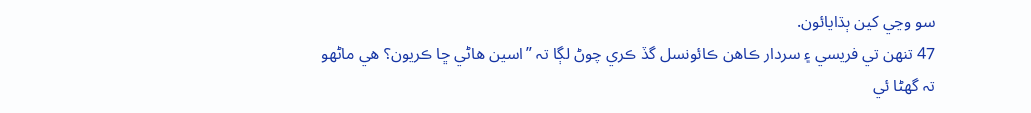سو وڃي کين ٻڌايائون.
47 تنھن تي فريسي ۽ سردار ڪاھن ڪائونسل گڏ ڪري چوڻ لڳا تہ ”اسين ھاڻي ڇا ڪريون؟ ھي ماڻھو تہ گھڻا ئي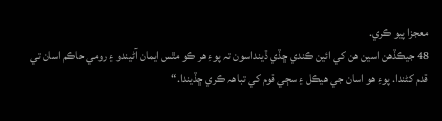معجزا پيو ڪري.
48 جيڪڏھن اسين ھن کي ائين ڪندي ڇڏي ڏينداسون تہ پوءِ ھر ڪو مٿس ايمان آڻيندو ۽ رومي حاڪم اسان تي قدم کڻندا. پوءِ ھو اسان جي ھيڪل ۽ سڄي قوم کي تباھہ ڪري ڇڏيندا.“